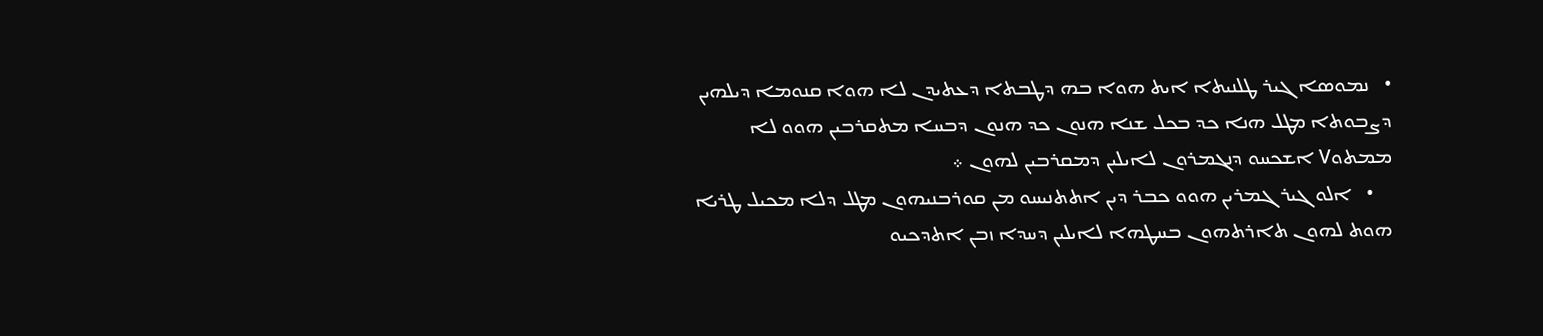•   ܢܡܘܤܐ ܓܝܪ ܛܠܢܝܬܐ ܐܝܬ ܗܘܐ ܒܗ ܕܛܒܬܐ ܕܥܬܝܕܢ ܠܐ ܗܘܐ ܩܢܘܡܐ ܕܝܠܗܝܢ ܕܨܒܘܬܐ ܡܛܠ ܗܢܐ ܟܕ ܒܟܠ ܫܢܐ ܗܢܘܢ ܟܕ ܗܢܘܢ ܕܒܚܐ ܡܬܩܪܒܝܢ ܗܘܘ ܠܐ ܡܡܬܘV ܐܫܟܚܘ ܕܢܓܡܪܘܢ ܠܐܝܠܝܢ ܕܡܩܪܒܝܢ ܠܗܘܢ ܀
    •   ܐܠܘ ܓܝܪ ܓܡܪܝܢ ܗܘܘ ܟܒܪ ܕܝܢ ܐܬܬܢܝܚܘ ܡܢ ܩܘܪܒܢܝܗܘܢ ܡܛܠ ܕܠܐ ܡܟܝܠ ܛܪܝܐ ܗܘܬ ܠܗܘܢ ܬܐܪܬܗܘܢ ܒܚܛܗܐ ܠܐܝܠܝܢ ܕܚܕܐ ܙܒܢ ܐܬܕܟܝܘ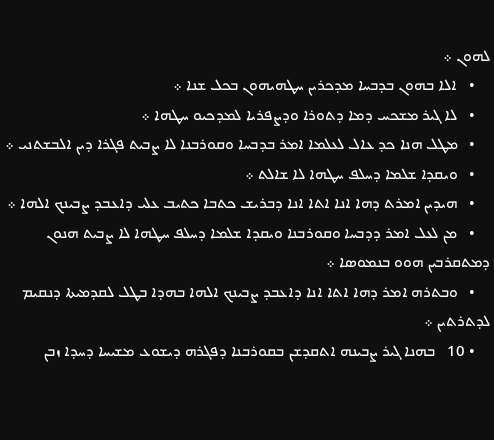ܠܗܘܢ ܀
    •   ܐܠܐ ܒܗܘܢ ܒܕܒܚܐ ܡܕܟܪܝܢ ܚܛܗܝܗܘܢ ܒܟܠ ܫܢܐ ܀
    •   ܠܐ ܓܝܪ ܡܫܟܚ ܕܡܐ ܕܬܘܪܐ ܘܕܨܦܪܝܐ ܠܡܕܟܝܘ ܚܛܗܐ ܀
    •   ܡܛܠ ܗܢܐ ܟܕ ܥܐܠ ܠܥܠܡܐ ܐܡܪ ܒܕܒܚܐ ܘܩܘܪܒܢܐ ܠܐ ܨܒܝܬ ܦܓܪܐ ܕܝܢ ܐܠܒܫܬܢܝ ܀
    •   ܘܝܩܕܐ ܫܠܡܐ ܕܚܠܦ ܚܛܗܐ ܠܐ ܫܐܠܬ ܀
    •   ܗܝܕܝܢ ܐܡܪܬ ܕܗܐ ܐܢܐ ܐܬܐ ܐܢܐ ܕܒܪܝܫ ܟܬܒܐ ܟܬܝܒ ܥܠܝ ܕܐܥܒܕ ܨܒܝܢܟ ܐܠܗܐ ܀
    •   ܡܢ ܠܥܠ ܐܡܪ ܕܕܒܚܐ ܘܩܘܪܒܢܐ ܘܝܩܕܐ ܫܠܡܐ ܕܚܠܦ ܚܛܗܐ ܠܐ ܨܒܝܬ ܗܢܘܢ ܕܡܬܩܪܒܝܢ ܗܘܘ ܒܢܡܘܤܐ ܀
    •   ܘܒܬܪܗ ܐܡܪ ܕܗܐ ܐܬܐ ܐܢܐ ܕܐܥܒܕ ܨܒܝܢܟ ܐܠܗܐ ܒܗܕܐ ܒܛܠ ܠܩܕܡܝܬܐ ܕܢܩܝܡ ܠܕܬܪܬܝܢ ܀
    • 10   ܒܗܢܐ ܓܝܪ ܨܒܝܢܗ ܐܬܩܕܫܢ ܒܩܘܪܒܢܐ ܕܦܓܪܗ ܕܝܫܘܥ ܡܫܝܚܐ ܕܚܕܐ ܙܒܢ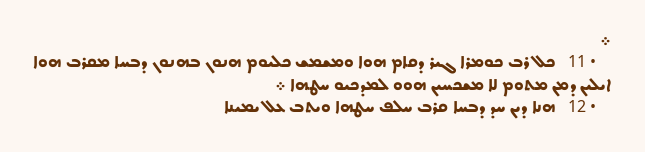܀
    • 11   ܟܠ ܪܒ ܟܘܡܪܐ ܓܝܪ ܕܩܐܡ ܗܘܐ ܘܡܫܡܫ ܟܠܝܘܡ ܗܢܘܢ ܒܗܢܘܢ ܕܒܚܐ ܡܩܪܒ ܗܘܐ ܐܝܠܝܢ ܕܡܢ ܡܬܘܡ ܠܐ ܡܫܟܚܝܢ ܗܘܘ ܠܡܕܟܝܘ ܚܛܗܐ ܀
    • 12   ܗܢܐ ܕܝܢ ܚܕ ܕܒܚܐ ܩܪܒ ܚܠܦ ܚܛܗܐ ܘܝܬܒ ܥܠ ܝܡܝܢܐ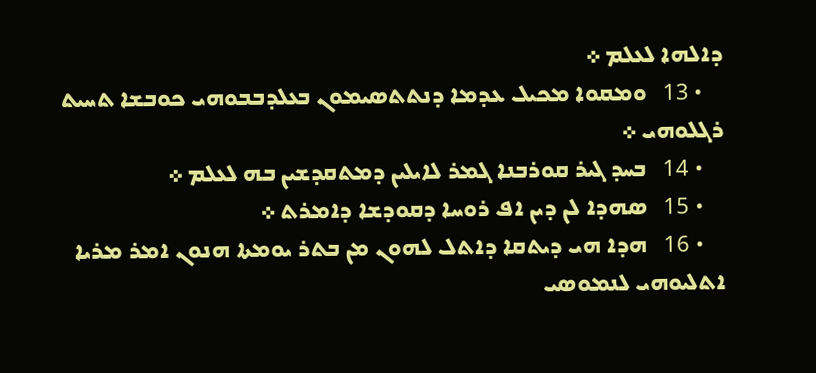ܕܐܠܗܐ ܠܥܠܡ ܀
    • 13   ܘܡܩܘܐ ܡܟܝܠ ܥܕܡܐ ܕܢܬܬܤܝܡܘܢ ܒܥܠܕܒܒܘܗܝ ܟܘܒܫܐ ܬܚܝܬ ܪܓܠܘܗܝ ܀
    • 14   ܒܚܕ ܓܝܪ ܩܘܪܒܢܐ ܓܡܪ ܠܐܝܠܝܢ ܕܡܬܩܕܫܝܢ ܒܗ ܠܥܠܡ ܀
    • 15   ܤܗܕܐ ܠܢ ܕܝܢ ܐܦ ܪܘܚܐ ܕܩܘܕܫܐ ܕܐܡܪܬ ܀
    • 16   ܗܕܐ ܗܝ ܕܝܬܩܐ ܕܐܬܠ ܠܗܘܢ ܡܢ ܒܬܪ ܝܘܡܬܐ ܗܢܘܢ ܐܡܪ ܡܪܝܐ ܐܬܠܝܘܗܝ ܠܢܡܘܤܝ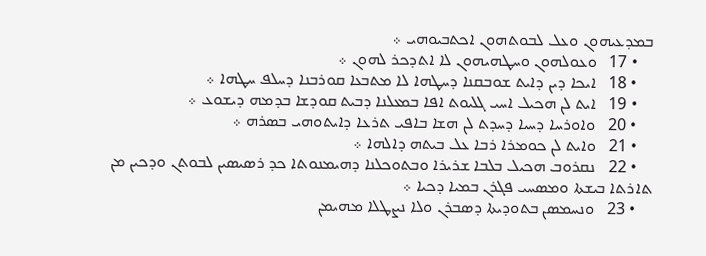ܒܡܕܥܝܗܘܢ ܘܥܠ ܠܒܘܬܗܘܢ ܐܟܬܒܝܘܗܝ ܀
    • 17   ܘܥܘܠܗܘܢ ܘܚܛܗܝܗܘܢ ܠܐ ܐܬܕܟܪ ܠܗܘܢ ܀
    • 18   ܐܝܟܐ ܕܝܢ ܕܐܝܬ ܫܘܒܩܢܐ ܕܚܛܗܐ ܠܐ ܡܬܒܥܐ ܩܘܪܒܢܐ ܕܚܠܦ ܚܛܗܐ ܀
    • 19   ܐܝܬ ܠܢ ܗܟܝܠ ܐܚܝ ܓܠܝܘܬ ܐܦܐ ܒܡܥܠܢܐ ܕܒܝܬ ܩܘܕܫܐ ܒܕܡܗ ܕܝܫܘܥ ܀
    • 20   ܘܐܘܪܚܐ ܕܚܝܐ ܕܚܕܬ ܠܢ ܗܫܐ ܒܐܦܝ ܬܪܥܐ ܕܐܝܬܘܗܝ ܒܤܪܗ ܀
    • 21   ܘܐܝܬ ܠܢ ܟܘܡܪܐ ܪܒܐ ܥܠ ܒܝܬܗ ܕܐܠܗܐ ܀
    • 22   ܢܩܪܘܒ ܗܟܝܠ ܒܠܒܐ ܫܪܝܪܐ ܘܒܬܘܟܠܢܐ ܕܗܝܡܢܘܬܐ ܟܕ ܪܤܝܤܝܢ ܠܒܘܬܢ ܘܕܟܝܢ ܡܢ ܬܐܪܬܐ ܒܝܫܬܐ ܘܡܤܚܝ ܦܓܪܢ ܒܡܝܐ ܕܟܝܐ ܀
    • 23   ܘܢܚܡܤܢ ܒܬܘܕܝܬܐ ܕܤܒܪܢ ܘܠܐ ܢܨܛܠܐ ܡܗܝܡܢ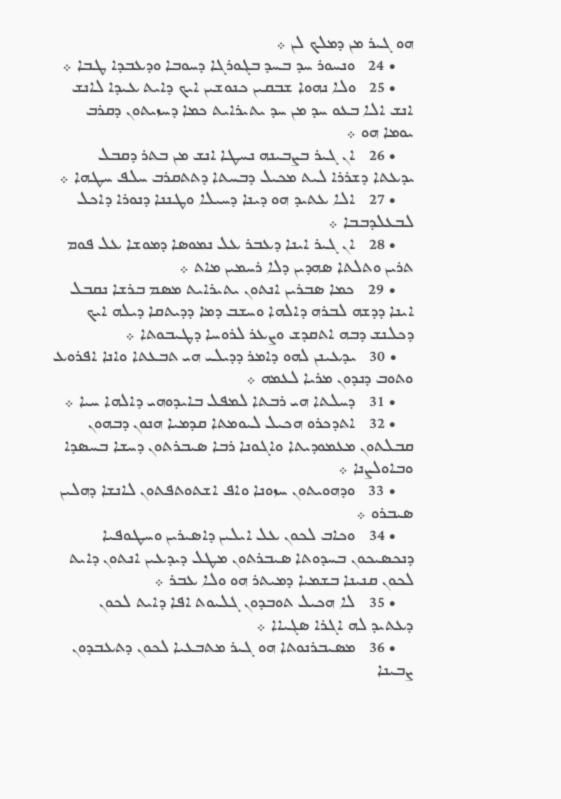ܗܘ ܓܝܪ ܡܢ ܕܡܠܟ ܠܢ ܀
    • 24   ܘܢܚܘܪ ܚܕ ܒܚܕ ܒܓܘܪܓܐ ܕܚܘܒܐ ܘܕܥܒܕܐ ܛܒܐ ܀
    • 25   ܘܠܐ ܢܗܘܐ ܫܒܩܝܢ ܟܢܘܫܝܢ ܐܝܟ ܕܐܝܬ ܥܝܕܐ ܠܐܢܫ ܐܢܫ ܐܠܐ ܒܥܘ ܚܕ ܡܢ ܚܕ ܝܬܝܪܐܝܬ ܟܡܐ ܕܚܙܝܬܘܢ ܕܩܪܒ ܝܘܡܐ ܗܘ ܀
    • 26   ܐܢ ܓܝܪ ܒܨܒܝܢܗ ܢܚܛܐ ܐܢܫ ܡܢ ܒܬܪ ܕܩܒܠ ܝܕܥܬܐ ܕܫܪܪܐ ܠܝܬ ܡܟܝܠ ܕܒܚܬܐ ܕܬܬܩܪܒ ܚܠܦ ܚܛܗܐ ܀
    • 27   ܐܠܐ ܥܬܝܕ ܗܘ ܕܝܢܐ ܕܚܝܠܐ ܘܛܢܢܐ ܕܢܘܪܐ ܕܐܟܠ ܠܒܥܠܕܒܒܐ ܀
    • 28   ܐܢ ܓܝܪ ܐܝܢܐ ܕܥܒܪ ܥܠ ܢܡܘܤܐ ܕܡܘܫܐ ܥܠ ܦܘܡ ܬܪܝܢ ܘܬܠܬܐ ܤܗܕܝܢ ܕܠܐ ܪܚܡܝܢ ܡܐܬ ܀
    • 29   ܟܡܐ ܤܒܪܝܢ ܐܢܬܘܢ ܝܬܝܪܐܝܬ ܡܤܡ ܒܪܫܐ ܢܩܒܠ ܐܝܢܐ ܕܕܫܗ ܠܒܪܗ ܕܐܠܗܐ ܘܚܫܒ ܕܡܐ ܕܕܝܬܩܐ ܕܝܠܗ ܐܝܟ ܕܟܠܢܫ ܕܒܗ ܐܬܩܕܫ ܘܨܥܪ ܠܪܘܚܐ ܕܛܝܒܘܬܐ ܀
    • 30   ܝܕܥܝܢܢ ܠܗܘ ܕܐܡܪ ܕܕܝܠܝ ܗܝ ܬܒܥܬܐ ܘܐܢܐ ܐܦܪܘܥ ܘܬܘܒ ܕܢܕܘܢ ܡܪܝܐ ܠܥܡܗ ܀
    • 31   ܕܚܠܬܐ ܗܝ ܪܒܬܐ ܠܡܦܠ ܒܐܝܕܘܗܝ ܕܐܠܗܐ ܚܝܐ ܀
    • 32   ܐܬܕܟܪܘ ܗܟܝܠ ܠܝܘܡܬܐ ܩܕܡܝܐ ܗܢܘܢ ܕܒܗܘܢ ܩܒܠܬܘܢ ܡܥܡܘܕܝܬܐ ܘܐܓܘܢܐ ܪܒܐ ܤܝܒܪܬܘܢ ܕܚܫܐ ܒܚܤܕܐ ܘܒܐܘܠܨܢܐ ܀
    • 33   ܘܕܗܘܝܬܘܢ ܚܙܘܢܐ ܘܐܦ ܐܫܬܘܬܦܬܘܢ ܠܐܢܫܐ ܕܗܠܝܢ ܤܝܒܪܘ ܀
    • 34   ܘܟܐܒ ܠܟܘܢ ܥܠ ܐܝܠܝܢ ܕܐܤܝܪܝܢ ܘܚܛܘܦܝܐ ܕܢܟܤܝܟܘܢ ܒܚܕܘܬܐ ܤܝܒܪܬܘܢ ܡܛܠ ܕܝܕܥܝܢ ܐܢܬܘܢ ܕܐܝܬ ܠܟܘܢ ܩܢܝܢܐ ܒܫܡܝܐ ܕܡܝܬܪ ܗܘ ܘܠܐ ܥܒܪ ܀
    • 35   ܠܐ ܗܟܝܠ ܬܘܒܕܘܢ ܓܠܝܘܬ ܐܦܐ ܕܐܝܬ ܠܟܘܢ ܕܥܬܝܕ ܠܗ ܐܓܪܐ ܤܓܝܐܐ ܀
    • 36   ܡܤܝܒܪܢܘܬܐ ܗܘ ܓܝܪ ܡܬܒܥܝܐ ܠܟܘܢ ܕܬܥܒܕܘܢ ܨܒܝܢܐ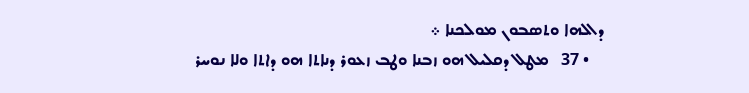ܕܐܠܗܐ ܘܬܤܒܘܢ ܡܘܠܟܢܐ ܀
    • 37   ܡܛܠ ܕܩܠܝܠ ܗܘ ܙܒܢܐ ܘܛܒ ܙܥܘܪ ܕܢܐܬܐ ܗܘ ܕܐܬܐ ܘܠܐ ܢܘܚܪ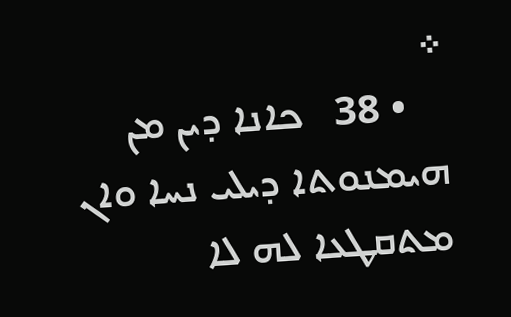܀
    • 38   ܟܐܢܐ ܕܝܢ ܡܢ ܗܝܡܢܘܬܐ ܕܝܠܝ ܢܚܐ ܘܐܢ ܡܬܩܛܥܐ ܠܗ ܠܐ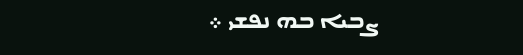ܨܒܝܐ ܒܗ ܢܦܫܝ ܀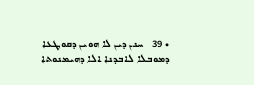• 39   ܚܢܢ ܕܝܢ ܠܐ ܗܘܝܢ ܕܩܘܛܥܐ ܕܡܘܒܠܐ ܠܐܒܕܢܐ ܐܠܐ ܕܗܝܡܢܘܬܐ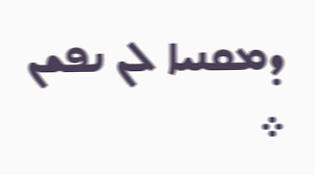ܕܡܩܢܝܐ ܠܢ ܢܦܫܢ ܀